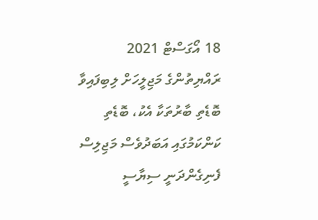18 އޯގަސްޓް 2021
ރައްޔިތުންގެ މަޖިލީހަށް ލިބިފައިވާ ބޮޑެތި ބާރުތަކާ އެކު، ބޮޑެތި ކަންކަމުގައި އަބަދުވެސް މަޖިލިސް ފެނިގެންދަނީ ސިޔާސީ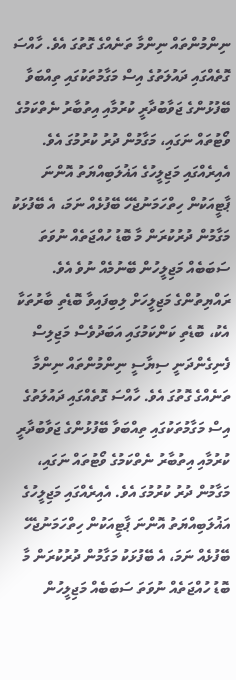ނިންމުންތައް ނިންމާ ތަނެއްގެ ގޮތުގަ އެވެ. ހާއްސަ ގޮތެއްގައި ދައުލަތުގެ އިސް މަގާމުތަކުގައި ތިއްބަވާ ބޭފުޅުންގެ ޖަވާބުދާރީ ކުރުމާއި އިތުބާރު ނެތްކަމުގެ ވޯޓުތައް ނަގައި، މަގާމުން ދުރު ކުރުމުގަ އެވެ. އެއިރެއްގައި މަޖިލީހުގެ އަޣުލަބިއްޔަތު އޮންނަ ޕާޓީއަކުން ހިތްހަމަނުޖެހޭ ބޭފުޅެއް ނަމަ، އެ ބޭފުޅަކު މަގާމުން ދުރުކުރަން މާ ބޮޑު ހުއްޖަތެއް ނުވަތަ ސަބަބެއް މަޖިލީހުން ބޭނުމެއް ނުވެ އެވެ.
ރައްޔިތުންގެ މަޖިލީހަށް ލިބިފައިވާ ބޮޑެތި ބާރުތަކާ އެކު، ބޮޑެތި ކަންކަމުގައި އަބަދުވެސް މަޖިލިސް ފެނިގެންދަނީ ސިޔާސީ ނިންމުންތައް ނިންމާ ތަނެއްގެ ގޮތުގަ އެވެ. ހާއްސަ ގޮތެއްގައި ދައުލަތުގެ އިސް މަގާމުތަކުގައި ތިއްބަވާ ބޭފުޅުންގެ ޖަވާބުދާރީ ކުރުމާއި އިތުބާރު ނެތްކަމުގެ ވޯޓުތައް ނަގައި، މަގާމުން ދުރު ކުރުމުގަ އެވެ. އެއިރެއްގައި މަޖިލީހުގެ އަޣުލަބިއްޔަތު އޮންނަ ޕާޓީއަކުން ހިތްހަމަނުޖެހޭ ބޭފުޅެއް ނަމަ، އެ ބޭފުޅަކު މަގާމުން ދުރުކުރަން މާ ބޮޑު ހުއްޖަތެއް ނުވަތަ ސަބަބެއް މަޖިލީހުން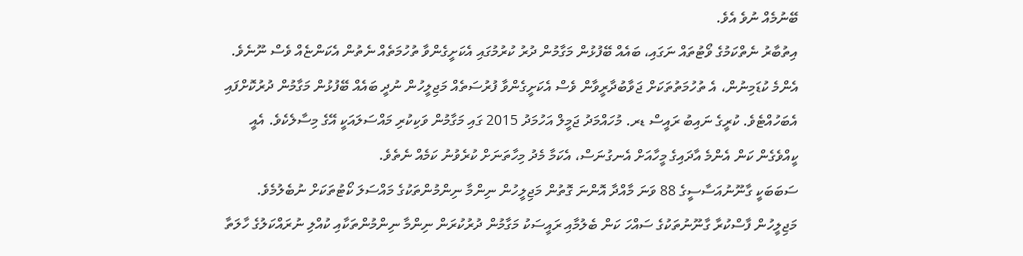ބޭނުމެއް ނުވެ އެވެ.
އިތުބާރު ނެތްކަމުގެ ވޯޓުތައް ނަގައި، ބައެއް ބޭފުޅުން މަގާމުން ދުރު ކުރުމުގައި އެކަށީގެންވާ ތުހުމަތެއް ނެތުން އެކަންޏެއް ވެސް ނޫނެވެ. އެންމެ ކުޑަމިނުން، އެ ތުހުމަތުތަކަށް ޖަވާބުދާރީވާން ވެސް އެކަށީގެންވާ ފުރުސަތެއް މަޖިލީހުން ނުދީ ބައެއް ބޭފުޅުން މަގާމުން ދުރުކޮށްފައި އެބަހުއްޓެވެ. ކުރީގެ ނައިބު ރައީސް ޑރ. މުހައްމަދު ޖަމީލް އަހުމަދު 2015 ގައި މަގާމުން ވަކިކުރި މައްސަލައަކީ އޭގެ މިސާލެކެވެ. އެއީ ކީއްވެގެން ކަން އެންމެ އާދައިގެ މީހާއަށް އެނގުނަސް، އެކަމާ މެދު މިހާތަނަށް ކުރެވުނު ކަމެއް ނެތެވެ.
ސަބަބަކީ ގާނޫނުއަސާސީގެ 88 ވަނަ މާއްދާ އޮންނަ ގޮތުން މަޖިލީހުން ނިންމާ ނިންމުންތަކުގެ މައްސަލަ ކޯޓުތަކަށް ނުބެލުމެވެ. މަޖިލީހުން ފާސްކުރާ ގާނޫނުތަކުގެ ސައްހަ ކަން ބެލުމާއި ރައީސަކު މަގާމުން ދުރުކުރަން ނިންމާ ނިންމުންތަކާއި ކުއްލި ނުރައްކަލުގެ ހާލަތާ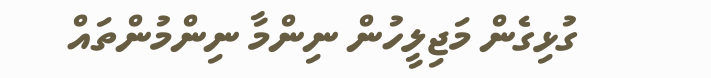ގުޅިގެން މަޖިލީހުން ނިންމާ ނިންމުންތައް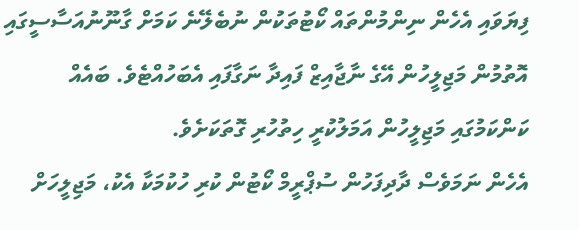ފިޔަވައި އެހެން ނިންމުންތައް ކޯޓުތަކުން ނުބެލޭނެ ކަމަށް ގާނޫނުއަސާސީގައި އޮތުމުން މަޖިލީހުން އޭގެ ނާޖާއިޒް ފައިދާ ނަގާފައި އެބަހުއްޓެވެ. ބައެއް ކަންކަމުގައި މަޖިލީހުން އަމަލުކުރީ ހިތުހުރި ގޮތަކަށެވެ.
އެހެން ނަމަވެސް ދާދިފަހުން ސުޕްރީމް ކޯޓުން ކުރި ހުކުމަކާ އެކު، މަޖިލީހަށް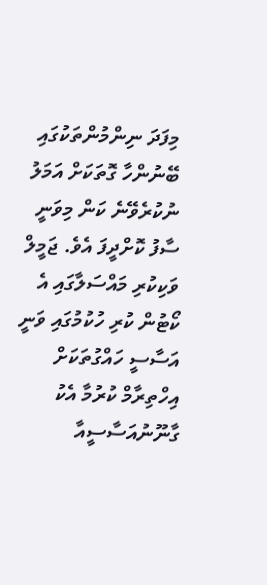މިފަދަ ނިންމުންތަކުގައި ބޭނުންހާ ގޮތަކަށް އަމަލު ނުކުރެވޭނެ ކަން މިވަނީ ސާފު ކޮށްދީފަ އެވެ. ޖަމީލް ވަކިކުރި މައްސަލާގައި އެ ކޯޓުން ކުރި ހުކުމުގައި ވަނީ އަސާސީ ހައްގުތަކަށް އިހްތިރާމް ކުރުމާ އެކު ގާނޫނުއަސާސީއާ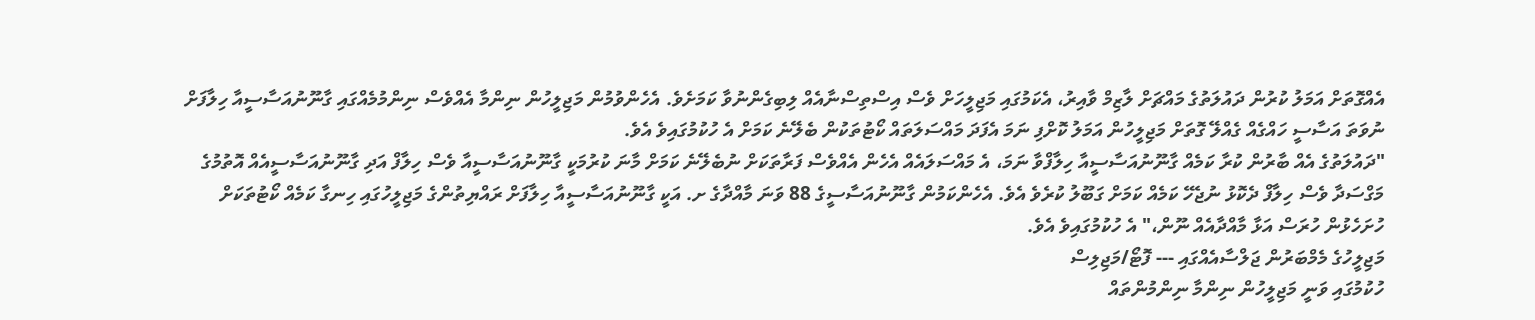އެއްގޮތަށް އަމަލު ކުރުން ދައުލަތުގެ މައްޗަށް ލާޒިމް ވާއިރު، އެކަމުގައި މަޖިލީހަށް ވެސް އިސްތިސްނާއެއް ލިބިގެންނުވާ ކަމަށެވެ. އެހެންވުމުން މަޖިލީހުން ނިންމާ އެއްވެސް ނިންމުމެއްގައި ގާނޫނުއަސާސީއާ ހިލާފަށް ނުވަތަ އަސާސީ ހައްގެއް ގެއްލޭ ގޮތަށް މަޖިލީހުން އަމަލު ކޮށްފި ނަމަ އެފަދަ މައްސަލަތައް ކޯޓުތަކުން ބެލޭނެ ކަމަށް އެ ހުކުމުގައިވެ އެވެ.
"ދައުލަތުގެ އެއް ބާރުން ކުރާ ކަމެއް ގާނޫނުއަސާސީއާ ހިލާފްވާ ނަމަ، އެ މައްސަލައެއް އެހެން އެއްވެސް ފަރާތަކަށް ނުބެލޭނެ ކަމަށް މާނަ ކުރުމަކީ ގާނޫނުއަސާސީއާ ވެސް ހިލާފް އަދި ގާނޫނުއަސާސީއެއް އޮތުމުގެ މަގްސަދާ ވެސް ހިލާފް ދެކޮޅު ނުޖެހޭ ކަމެއް ކަމަށް ގަބޫލު ކުރެވެ އެވެ. އެހެންކަމުން ގާނޫނުއަސާސީގެ 88 ވަނަ މާއްދާގެ ށ. އަކީ ގާނޫނުއަސާސީއާ ހިލާފަށް ރައްޔިތުންގެ މަޖިލީހުގައި ހިނގާ ކަމެއް ކޯޓުތަކަށް ހުށަހެޅުން ހުރަސް އަޅާ މާއްދާއެއް ނޫން،" އެ ހުކުމުގައިވެ އެވެ.
މަޖިލީހުގެ މެމްބަރުން ޖަލްސާއެއްގައި --- ފޮޓޯ/މަޖިލިސް
ހުކުމުގައި ވަނީ މަޖިލީހުން ނިންމާ ނިންމުންތައް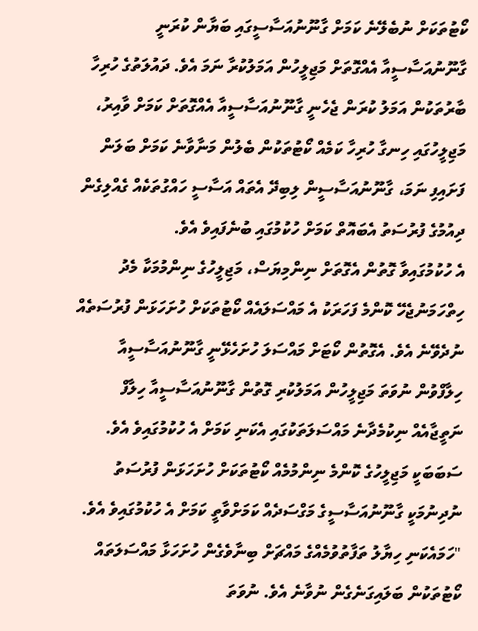ކޯޓުތަކަށް ނުބެލޭނެ ކަމަށް ގާނޫނުއަސާސީގައި ބަޔާން ކުރަނީ ގާނޫނުއަސާސީއާ އެއްގޮތަށް މަޖިލީހުން އަމަލުކުރާ ނަމަ އެވެ. ދައުލަތުގެ ހުރިހާ ބާރުތަކުން އަމަލު ކުރަން ޖެހެނީ ގާނޫނުއަސާސީއާ އެއްގޮތަށް ކަމަށް ވާއިރު، މަޖިލީހުގައި ހިނގާ ހުރިހާ ކަމެއް ކޯޓުތަކުން ބެލުން މަނާވާނެ ކަމަށް ބަލަން ފަށައިފި ނަމަ، ގާނޫނުއަސާސީން ލިބިދޭ އެތައް އަސާސީ ހައްގުތަކެއް ގެއްލިގެން ދިއުމުގެ ފުރުސަތު އެބައޮތް ކަމަށް ހުކުމުގައި ބުނެފައިވެ އެވެ.
އެ ހުކުމުގައިވާ ގޮތުން އެގޮތަށް ނިންމިޔަސް، މަޖިލީހުގެ ނިންމުމަކާ މެދު ހިތްހަމަނުޖެހޭ ކޮންމެ ފަހަރަކު އެ މައްސަލައެއް ކޯޓުތަކަށް ހުށަހަޅަން ފުރުސަތެއް ނުދެވޭނެ އެވެ. އެގޮތުން ކޯޓަށް މައްސަލަ ހުށަހެޅޭނީ ގާނޫނުއަސާސީއާ ހިލާފްވުން ނުވަތަ މަޖިލީހުން އަމަލުކުރި ގޮތުން ގާނޫނުއަސާސީއާ ހިލާފް ނަތީޖާއެއް ނިކުމެދާނެ މައްސަލަތަކުގައި އެކަނި ކަމަށް އެ ހުކުމުގައިވެ އެވެ. ސަބަބަކީ މަޖިލީހުގެ ކޮންމެ ނިންމުމެއް ކޯޓުތަކަށް ހުށަހަޅަން ފުރުސަތު ނުދިނުމަކީ ގާނޫނުއަސާސީގެ މަގްސަދެއް ކަމަށްވާތީ ކަމަށް އެ ހުކުމުގައިވެ އެވެ.
"ހަމައެކަނި ހިޔާލު ތަފާތުވުމެއްގެ މައްޗަށް ބިނާވެގެން ހުށަހަޅާ މައްސަލަތައް ކޯޓުތަކުން ބަލައިގަނެގެން ނުވާނެ އެވެ. ނުވަތަ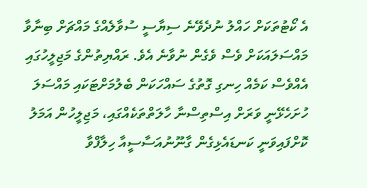އެ ކޯޓުތަކަށް ހައްލު ނުދެވޭނެ ސިޔާސީ ސުވާލެއްގެ މައްޗަށް ބިނާވާ މައްސަލައަކަށް ވެސް ވެގެން ނުވާނެ އެވެ. ރައްޔިތުންގެ މަޖިލީހުގައި އެއްވެސް ކަމެއް ހިނގި ގޮތުގެ ސައްހަކަން ބެލުމަށްޓަކައި މައްސަލަ ހުށަހެޅޭނީ ވަރަށް އިސްތިސްނާ ހާލަތްތަކެއްގައި، މަޖިލީހުން އަމަލު ކޮށްފައިވަނީ ކަނޑައެޅިގެން ގާނޫނުއަސާސީއާ ހިލާފްވާ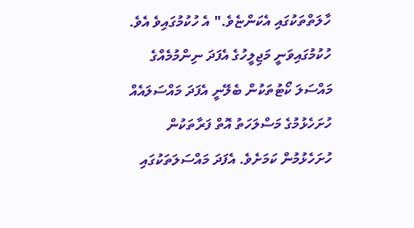ހާލަތްތަކުގައި އެކަންޏެވެ." އެ ހުކުމުގައިވެ އެވެ.
ހުކުމުގައިވަނީ މަޖިލީހުގެ އެފަދަ ނިންމުމެއްގެ މައްސަލަ ކޯޓުތަކުން ބެލޭނީ އެފަދަ މައްސަލައެއް ހުށަހެޅުމުގެ މަސްލަހަތު އޮތް ފަރާތަކުން ހުށަހެޅުމުން ކަމަށެވެ. އެފަދަ މައްސަލަތަކުގައި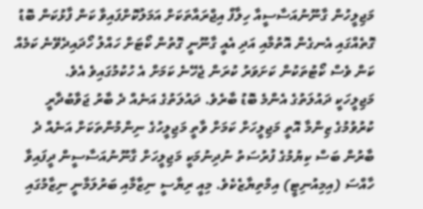މަޖިލީހުން ގާނޫނުއަސާސީއާ ހިލާފް އިޖްރައާތަކަށް އަމަލުކޮށްފައިވާ ކަން ފާޅުކަން ބޮޑު ގޮތެއްގައި އެނގެން އޮތުމާއި އަދި އެއީ ގާނޫނީ ގޮތުން ކޯޓަށް ހައްލު ހޯދައިދެވޭނެ ކަމެއް ކަން ވެސް ކޯޓުތަކުން ކަށަވަރު ކުރަން ޖެހޭނެ ކަމަށް އެ ހުކުމުގައިވެ އެވެ.
މަޖިލީހަކީ ދައުލަތުގެ އެންމެ ބޮޑު ބާރެވެ. ދައުލަތުގެ އަނެއް ދެ ބާރު ޖަވާބުދާރީ ކުރުވުމުގެ ޒިންމާ އޮތީ މަޖިލީހަށް ކަމަށް ވާތީ މަޖިލީހުގެ ނިންމުންތަކަށް އަނެއް ދެ ބާރުން ބަސް ކިޔުމުގެ ފުރުސަތު ނުދިނުމަކީ މަޖިލީހަށް ގާނޫނުއަސާސީން ދީފައިވާ ހާއްސަ (އިމިއުނިޓީ) އިމްތިޔާޒެކެވެ. މިއީ ރިޔާސީ ނިޒާމާއި ބަރުލަމާނީ ނިޒާމުގައި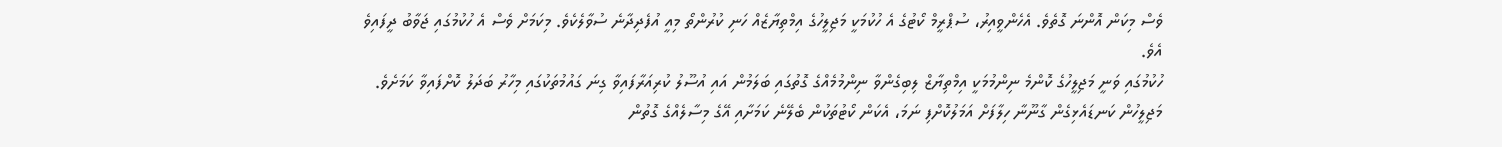ވެސް މިކަން އޮންނަ ގޮތެވެ. އެހެންވީއިރު، ސުޕްރީމް ކޯޓުގެ އެ ހުކުމަކީ މަޖިލީހުގެ އިމްތިޔާޒެއް ހަނި ކުރުންތޯ މިއީ އުފެދިދާނެ ސުވާލެކެވެ. މިކަމަށް ވެސް އެ ހުކުމުގައި ޖަވާބު ދީފައިވެ އެވެ.
ހުކުމުގައި ވަނީ މަޖިލީހުގެ ކޮންމެ ނިންމުމަކީ އިމްތިޔާޒް ލިބިގެންވާ ނިންމުމެއްގެ ގޮތުގައި ބަލަމުން އައި އުސޫލު ކުރިއަރާފައިވާ ގިނަ ގައުމުތަކުގައި މިހާރު ބަދަލު ކޮށްފައިވާ ކަމަށެވެ. މަޖިލީހުން ކަނޑައެޅިގެން ގާނޫނާ ހިލާފަށް އަމަލުކޮށްފި ނަމަ، އެކަން ކޯޓުތަކުން ބެލޭނެ ކަމަށާއި އޭގެ މިސާލެއްގެ ގޮތުން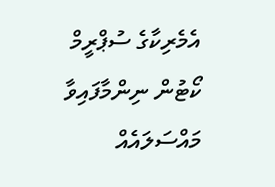އެމެރިކާގެ ސުޕްރީމް ކޯޓުން ނިންމާފައިވާ މައްސަލައެއް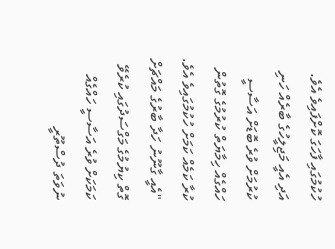ހުކުމުގައި ފާހަގަ ކޮށްފައިވެ އެވެ. އަދި އެއީ މަޖިލީހުގެ ބާރެއް ހަނި ކުރުމަށް ވުރެ ބޮޑަށް އަސާސީ ހައްގެއް ހިމާޔަތް ކުރުމުގެ ގޮތުން ކުރާ ކަމެއް ކަމަށް ހުކުމުގައިވެ އެވެ.
"އެއީ ގާނޫނު ހަދާ ބާރުގެ މައްޗަށް ގޮތް ކިޔުމުގެ މަގްސަދުގައި ކުރެވޭ ކަމަކަށް ވުރެ އަސާސީ ހައްގެއް ނުވަތަ ދުސްތޫރީ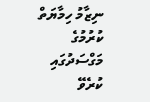ނިޒާމު ހިމާޔަތް ކުރުމުގެ މަގްސަދުގައި ކުރެވޭ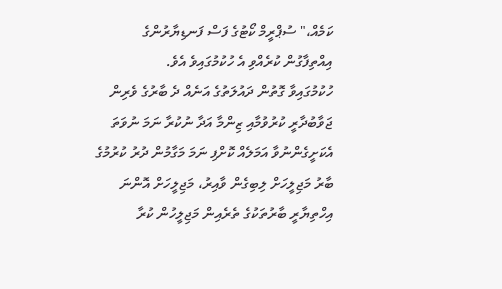ކަމެއް،" ސުޕްރީމް ކޯޓުގެ ފަސް ފަނޑިޔާރުންގެ އިއްތިފާގުން ކުރެއްވި އެ ހުކުމުގައިވެ އެވެ.
ހުކުމުގައިވާ ގޮތުން ދައުލަތުގެ އަނެއް ދެ ބާރުގެ ވެރިން ޖަވާބުދާރީ ކުރުވުމާއި ޒިންމާ އަދާ ނުކުރާ ނަމަ ނުވަތަ އެކަށީގެންނުވާ އަމަލެއް ކޮށްފި ނަމަ މަގާމުން ދުރު ކުރުމުގެ ބާރު މަޖިލީހަށް ލިބިގެން ވާއިރު، މަޖިލީހަށް އޮންނަ އިހްތިޔާރީ ބާރުތަކުގެ ތެރެއިން މަޖިލީހުން ކުރާ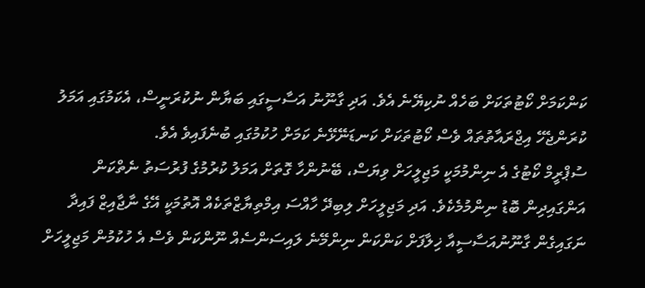ކަންކަމަށް ކޯޓުތަކަށް ބަހެއް ނުކިޔޭނެ އެވެ. އަދި ގާނޫނު އަސާސީގައި ބަޔާން ނުކުރަނީސް، އެކަމުގައި އަމަލު ކުރަންޖެހޭ އިޖްރައާތުތައް ވެސް ކޯޓުތަކަށް ކަނޑަނޭޅޭނެ ކަމަށް ހުކުމުގައި ބުނެފައިވެ އެވެ.
ސުޕްރީމް ކޯޓުގެ އެ ނިންމުމަކީ މަޖިލީހަށް ވިޔަސް، ބޭނުންހާ ގޮތަށް އަމަލު ކުރުމުގެ ފުރުސަތު ނެތްކަން އަންގައިދިން ބޮޑު ނިންމުމެކެވެ. އަދި މަޖިލީހަށް ލިބިދޭ ހާއްސަ އިމްތިޔާޒްތަކެއް އޮތުމަކީ އޭގެ ނާޖާއިޒް ފައިދާ ނަގައިގެން ގާނޫނުއަސާސީއާ ޚިލާފަށް ކަންކަން ނިންމޭނެ ލައިސަންސެއް ނޫންކަން ވެސް އެ ހުކުމުން މަޖިލީހަށް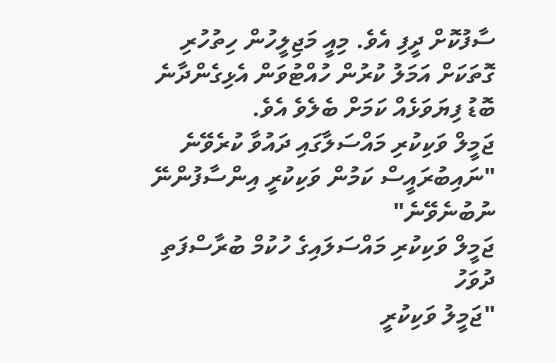ސާފުކޮށް ދީފި އެވެ. މިއީ މަޖިލީހުން ހިތުހުރި ގޮތަކަށް އަމަލު ކުރުން ހުއްޓުވަން އެޅިގެންދާނެ ބޮޑު ފިޔަވަޅެއް ކަމަށް ބެލެވެ އެވެ.
ޖަމީލް ވަކިކުރި މައްސަލާގައި ދައުވާ ކުރެވޭނެ
"ނައިބުރައީސް ކަމުން ވަކިކުރީ އިންސާފުންނޭ ނުބުނެވޭނެ"
ޖަމީލް ވަކިކުރި މައްސަލައިގެ ހުކުމް ބުރާސްފަތި ދުވަހު
"ޖަމީލު ވަކިކުރީ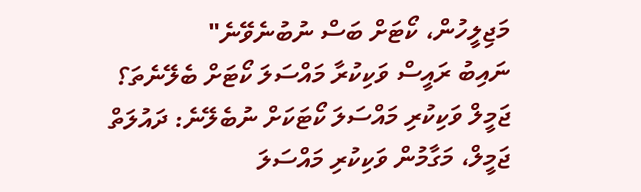މަޖިލީހުން، ކޯޓަށް ބަސް ނުބުނެވޭނެ"
ނައިބު ރައީސް ވަކިކުރާ މައްސަލަ ކޯޓަށް ބެލޭނެތަ؟
ޖަމީލް ވަކިކުރި މައްސަލަ ކޯޓަކަށް ނުބެލޭނެ: ދައުލަތް
ޖަމީލް، މަގާމުން ވަކިކުރި މައްސަލަ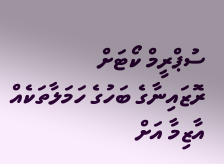ސުޕްރީމް ކޯޓަށް
ރޮޒައިނާގެ ބަހުގެ ހަމަލާތަކެއް އާޒިމާ އަށް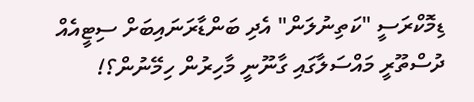ޑިމޮކްރަސީ "ކަތިނުލަން" އެދި ބަންޑާރަނައިބަށް ސިޓީއެއް
ދުސްތޫރީ މައްސަލާގައި ގާނޫނީ މާހިރުން ހިމޭނުން؟!